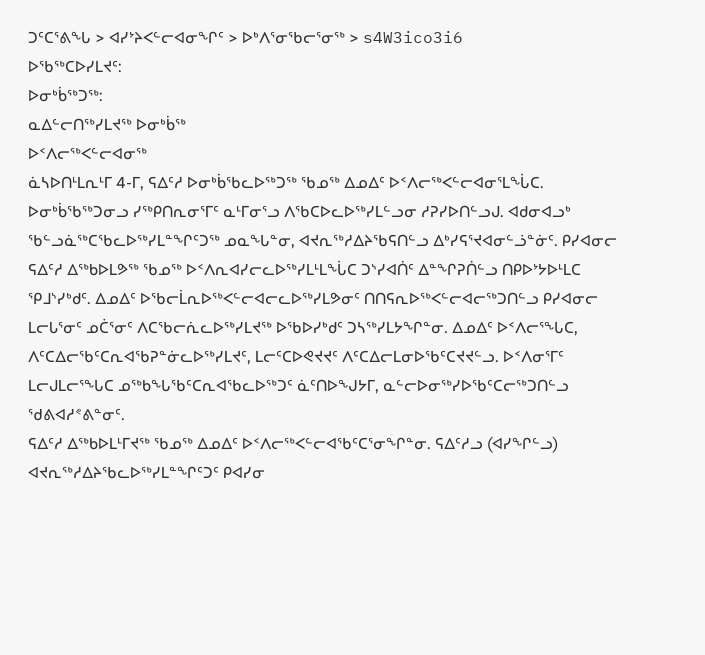ᑐᑦᑕᕐᕕᖓ > ᐊᓯᔾᔨᐸᓪᓕᐊᓂᖏᑦ > ᐅᒃᐱᕐᓂᖃᓕᕐᓂᖅ > s4W3ico3i6
ᐅᖃᖅᑕᐅᓯᒪᔪᑦ:
ᐅᓂᒃᑳᖅᑐᖅ:
ᓇᐃᓪᓕᑎᖅᓯᒪᔪᖅ ᐅᓂᒃᑳᖅ
ᐅᑉᐱᓕᖅᐸᓪᓕᐊᓂᖅ
ᓈᓴᐅᑎᒻᒪᕆᒻᒥ 4-ᒥ, ᕋᐃᑦᓱ ᐅᓂᒃᑳᖃᓚᐅᖅᑐᖅ ᖃᓄᖅ ᐃᓄᐃᑦ ᐅᑉᐱᓕᖅᐸᓪᓕᐊᓂᕐᒪᖔᑕ. ᐅᓂᒃᑳᖃᖅᑐᓂᓗ ᓯᖅᑭᑎᕆᓂᕐᒥᑦ ᓇᒻᒥᓂᕐᓗ ᐱᖃᑕᐅᓚᐅᖅᓯᒪᓪᓗᓂ ᓱᕈᓯᐅᑎᓪᓗᒍ. ᐊᑯᓂᐊᓗᒃ ᖃᓪᓗᓈᖅᑕᖃᓚᐅᖅᓯᒪᓐᖏᑦᑐᖅ ᓄᓇᖓᓐᓂ, ᐊᔪᕆᖅᓱᐃᔨᖃᕋᑎᓪᓗ ᐃᒃᓯᕋᕐᔪᐊᓂᓪᓘᓐᓃᑦ. ᑭᓯᐊᓂᓕ ᕋᐃᑦᓱ ᐃᖅᑲᐅᒪᕗᖅ ᖃᓄᖅ ᐅᑉᐱᕆᐊᓯᓕᓚᐅᖅᓯᒪᒻᒪᖔᑕ ᑐᔅᓯᐊᑏᑦ ᐃᓐᖏᕈᑏᓪᓗ ᑎᑭᐅᔾᔭᐅᒻᒪᑕ ᕿᒧᔅᓯᒃᑯᑦ. ᐃᓄᐃᑦ ᐅᖃᓕᒫᕆᐅᖅᐸᓪᓕᐊᓕᓚᐅᖅᓯᒪᕗᓂᑦ ᑎᑎᕋᕆᐅᖅᐸᓪᓕᐊᓕᖅᑐᑎᓪᓗ ᑭᓯᐊᓂᓕ ᒪᓕᒐᕐᓂᑦ ᓄᑖᕐᓂᑦ ᐱᑕᖃᓕᕇᓚᐅᖅᓯᒪᔪᖅ ᐅᖃᐅᓯᒃᑯᑦ ᑐᓴᖅᓯᒪᔭᖏᓐᓂ. ᐃᓄᐃᑦ ᐅᑉᐱᓕᕐᖓᑕ, ᐱᑦᑕᐃᓕᖃᑦᑕᕆᐊᖃᕈᓐᓃᓚᐅᖅᓯᒪᔪᑦ, ᒪᓕᑦᑕᐅᕙᔪᔪᑦ ᐱᑦᑕᐃᓕᒪᓂᐅᖃᑦᑕᔪᔪᓪᓗ. ᐅᑉᐱᓂᕐᒥᑦ ᒪᓕᒍᒪᓕᕐᖓᑕ ᓄᖅᑲᖓᖃᑦᑕᕆᐊᖃᓚᐅᖅᑐᑦ ᓈᑦᑎᐅᖑᔭᒥ, ᓇᓪᓕᐅᓂᖅᓯᐅᖃᑦᑕᓕᖅᑐᑎᓪᓗ ᖁᕕᐊᓱᕝᕕᓐᓂᑦ.
ᕋᐃᑦᓱ ᐃᖅᑲᐅᒪᒻᒥᔪᖅ ᖃᓄᖅ ᐃᓄᐃᑦ ᐅᑉᐱᓕᖅᐸᓪᓕᐊᖃᑦᑕᕐᓂᖏᓐᓂ. ᕋᐃᑦᓱᓗ (ᐊᓯᖏᓪᓗ) ᐊᔪᕆᖅᓱᐃᔨᖃᓚᐅᖅᓯᒪᓐᖏᑦᑐᑦ ᑭᐊᓯᓂ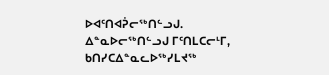ᐅᐊᑦᑎᐊᕉᓕᖅᑎᓪᓗᒍ. ᐃᓐᓇᐅᓕᖅᑎᓪᓗᒍ ᒥᑦᑎᒪᑕᓕᒻᒥ, ᑲᑎᓯᑕᐃᓐᓇᓚᐅᖅᓯᒪᔪᖅ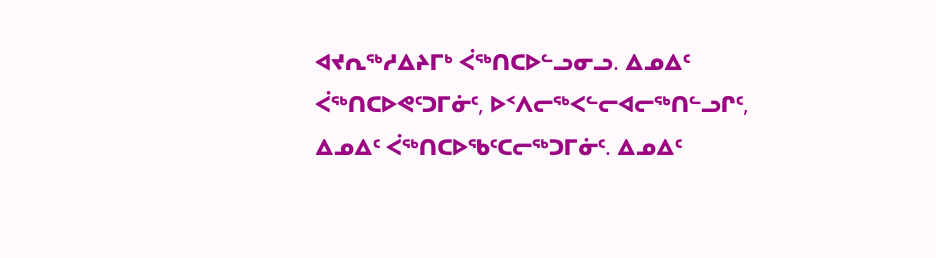ᐊᔪᕆᖅᓱᐃᔨᒥᒃ ᐹᖅᑎᑕᐅᓪᓗᓂᓗ. ᐃᓄᐃᑦ ᐹᖅᑎᑕᐅᕙᑦᑐᒥᓃᑦ, ᐅᑉᐱᓕᖅᐸᓪᓕᐊᓕᖅᑎᓪᓗᒋᑦ, ᐃᓄᐃᑦ ᐹᖅᑎᑕᐅᖃᑦᑕᓕᖅᑐᒥᓃᑦ. ᐃᓄᐃᑦ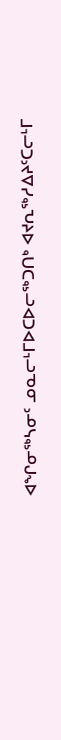ᐊᖏᓂᖅᓴᓂᑦ ᓄᓇᓕᒻᒥᐅᑕᐅᓕᖅᑐᑎᒃ ᐊᔪᕆᖅᓱᐃᔨᑦᑕᓕᒻᒥ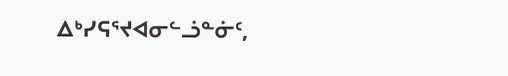ᐃᒃᓯᕋᕐᔪᐊᓂᓪᓘᓐᓃᑦ,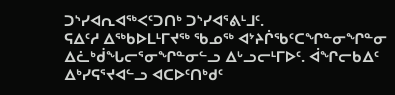ᑐᔅᓯᐊᕆᐊᖅᐸᑦᑐᑎᒃ ᑐᔅᓯᐊᕐᕕᒻᒧᑦ.
ᕋᐃᑦᓱ ᐃᖅᑲᐅᒪᒻᒥᔪᖅ ᖃᓄᖅ ᐊᔾᔨᒌᖃᑦᑕᖏᓐᓂᖏᓐᓂ ᐃᓛᒃᑰᖓᓕᕐᓂᖏᓐᓂᓪᓗ ᐃᒡᓗᓕᒻᒥᐅᑦ. ᐋᖏᓕᑲᐃᑦ ᐃᒃᓯᕋᕐᔪᐊᓪᓗ ᐊᑕᐅᑦᑎᒃᑯᑦ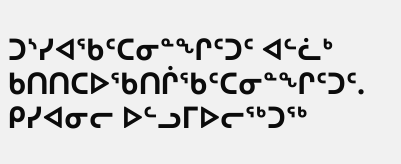ᑐᔅᓯᐊᖃᑦᑕᓂᓐᖏᑦᑐᑦ ᐊᓪᓛᒃ ᑲᑎᑎᑕᐅᖃᑎᒌᖃᑦᑕᓂᓐᖏᑦᑐᑦ. ᑭᓯᐊᓂᓕ ᐅᓪᓗᒥᐅᓕᖅᑐᖅ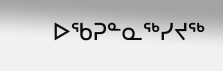ᐅᖃᕈᓐᓇᖅᓯᔪᖅ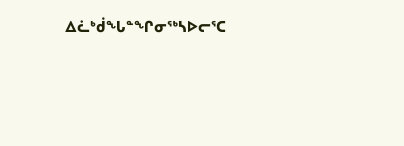ᐃᓛᒃᑰᖓᓐᖏᓂᖅᓴᐅᓕᕐᑕ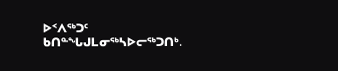ᐅᑉᐱᖅᑐᑦ ᑲᑎᓐᖓᒍᒪᓂᖅᓴᐅᓕᖅᑐᑎᒃ.